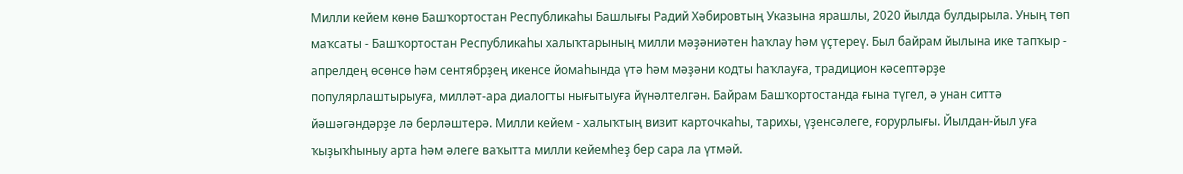Милли кейем көнө Башҡортостан Республикаһы Башлығы Радий Хәбировтың Указына ярашлы, 2020 йылда булдырыла. Уның төп маҡсаты - Башҡортостан Республикаһы халыҡтарының милли мәҙәниәтен һаҡлау һәм үҫтереү. Был байрам йылына ике тапҡыр - апрелдең өсөнсө һәм сентябрҙең икенсе йомаһында үтә һәм мәҙәни кодты һаҡлауға, традицион кәсептәрҙе популярлаштырыуға, милләт-ара диалогты нығытыуға йүнәлтелгән. Байрам Башҡортостанда ғына түгел, ә унан ситтә йәшәгәндәрҙе лә берләштерә. Милли кейем - халыҡтың визит карточкаһы, тарихы, үҙенсәлеге, ғорурлығы. Йылдан-йыл уға ҡыҙыҡһыныу арта һәм әлеге ваҡытта милли кейемһеҙ бер сара ла үтмәй.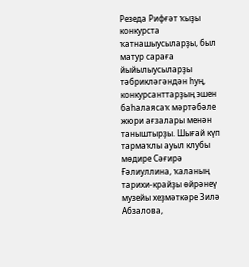Резеда Рифғәт ҡыҙы конкурста ҡатнашыусыларҙы, был матур сараға йыйылыусыларҙы тәбрикләгәндән һуң, конкурсанттарҙың эшен баһалаясаҡ мәртәбәле жюри ағзалары менән таныштырҙы. Шығай күп тармаҡлы ауыл клубы мөдире Сәғирә Ғәлиуллина, ҡаланың тарихи-крайҙы өйрәнеү музейы хеҙмәткәре Зилә Абзалова,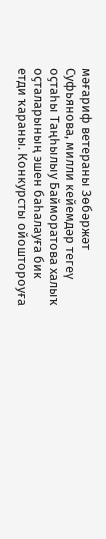мәғариф ветераны Зөбәржәт Суфьянова, милли кейемдәр тегеү оҫтаһы Таңһылыу Байморатова халыҡ оҫталарының эшен баһалауға бик етди ҡараны. Конкурсты ойоштороуға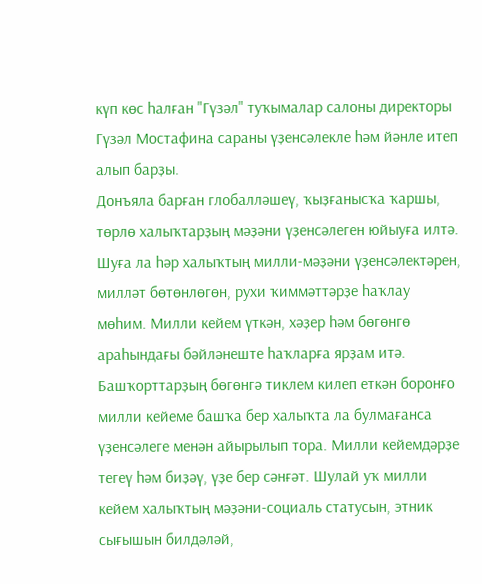күп көс һалған "Гүзәл" туҡымалар салоны директоры Гүзәл Мостафина сараны үҙенсәлекле һәм йәнле итеп алып барҙы.
Донъяла барған глобалләшеү, ҡыҙғанысҡа ҡаршы, төрлө халыҡтарҙың мәҙәни үҙенсәлеген юйыуға илтә. Шуға ла һәр халыҡтың милли-мәҙәни үҙенсәлектәрен, милләт бөтөнлөгөн, рухи ҡиммәттәрҙе һаҡлау мөһим. Милли кейем үткән, хәҙер һәм бөгөнгө араһындағы бәйләнеште һаҡларға ярҙам итә. Башҡорттарҙың бөгөнгә тиклем килеп еткән боронғо милли кейеме башҡа бер халыҡта ла булмағанса үҙенсәлеге менән айырылып тора. Милли кейемдәрҙе тегеү һәм биҙәү, үҙе бер сәнғәт. Шулай уҡ милли кейем халыҡтың мәҙәни-социаль статусын, этник сығышын билдәләй,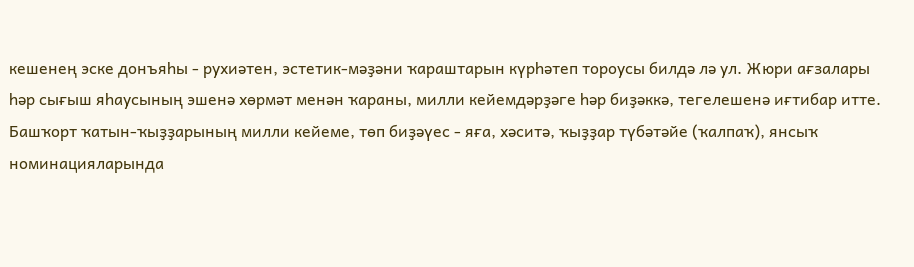кешенең эске донъяһы - рухиәтен, эстетик-мәҙәни ҡараштарын күрһәтеп тороусы билдә лә ул. Жюри ағзалары һәр сығыш яһаусының эшенә хөрмәт менән ҡараны, милли кейемдәрҙәге һәр биҙәккә, тегелешенә иғтибар итте. Башҡорт ҡатын-ҡыҙҙарының милли кейеме, төп биҙәүес - яға, хәситә, ҡыҙҙар түбәтәйе (ҡалпаҡ), янсыҡ номинацияларында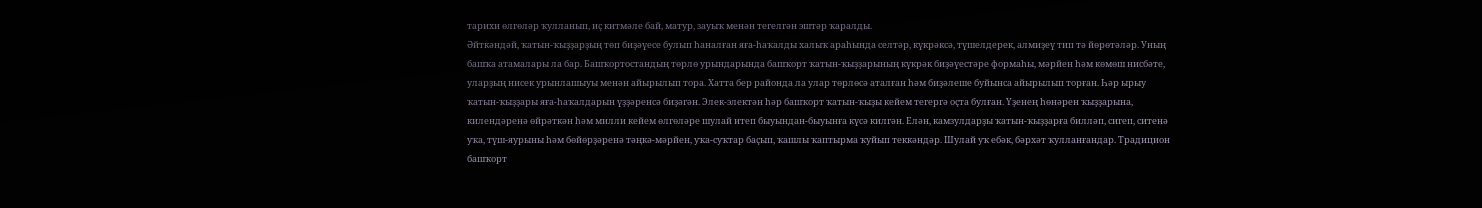тарихи өлгөләр ҡулланып, иҫ китмәле бай, матур, зауыҡ менән тегелгән эштәр ҡаралды.
Әйткәндәй, ҡатын-ҡыҙҙарҙың төп биҙәүесе булып һаналған яға-һаҡалды халыҡ араһында селтәр, күкрәксә, түшелдерек, алмиҙеү тип тә йөрөтәләр. Уның башҡа атамалары ла бар. Башҡортостандың төрлө урындарында башҡорт ҡатын-ҡыҙҙарының күкрәк биҙәүестәре формаһы, мәрйен һәм көмөш нисбәте, уларҙың нисек урынлашыуы менән айырылып тора. Хатта бер районда ла улар төрлөсә аталған һәм биҙәлеше буйынса айырылып торған. Һәр ырыу ҡатын-ҡыҙҙары яға-һаҡалдарын үҙҙәренсә биҙәгән. Элек-электән һәр башҡорт ҡатын-ҡыҙы кейем тегергә оҫта булған. Үҙенең һөнәрен ҡыҙҙарына, килендәренә өйрәткән һәм милли кейем өлгөләре шулай итеп быуындан-быуынға күсә килгән. Елән, камзулдарҙы ҡатын-ҡыҙҙарға билләп, сигеп, ситенә уҡа, түш-яурыны һәм бөйөрҙәренә тәңкә-мәрйен, уҡа-суҡтар баҫып, ҡашлы ҡаптырма ҡуйып теккәндәр. Шулай уҡ ебәк, бәрхәт ҡулланғандар. Традицион башҡорт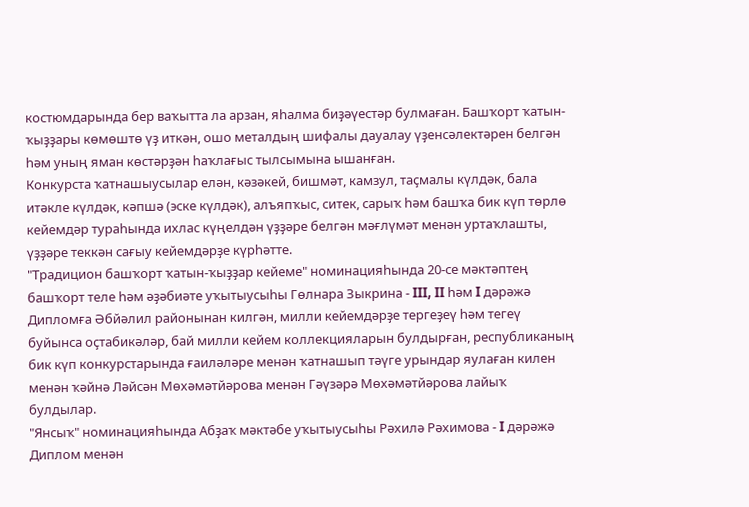костюмдарында бер ваҡытта ла арзан, яһалма биҙәүестәр булмаған. Башҡорт ҡатын-ҡыҙҙары көмөштө үҙ иткән, ошо металдың шифалы дауалау үҙенсәлектәрен белгән һәм уның яман көстәрҙән һаҡлағыс тылсымына ышанған.
Конкурста ҡатнашыусылар елән, кәзәкей, бишмәт, камзул, таҫмалы күлдәк, бала итәкле күлдәк, кәпшә (эске күлдәк), алъяпҡыс, ситек, сарыҡ һәм башҡа бик күп төрлө кейемдәр тураһында ихлас күңелдән үҙҙәре белгән мәғлүмәт менән уртаҡлашты, үҙҙәре теккән сағыу кейемдәрҙе күрһәтте.
"Традицион башҡорт ҡатын-ҡыҙҙар кейеме" номинацияһында 20-се мәктәптең башҡорт теле һәм әҙәбиәте уҡытыусыһы Гөлнара Зыкрина - III, II һәм I дәрәжә Дипломға Әбйәлил районынан килгән, милли кейемдәрҙе тергеҙеү һәм тегеү буйынса оҫтабикәләр, бай милли кейем коллекцияларын булдырған, республиканың бик күп конкурстарында ғаиләләре менән ҡатнашып тәүге урындар яулаған килен менән ҡәйнә Ләйсән Мөхәмәтйәрова менән Гәүзәрә Мөхәмәтйәрова лайыҡ булдылар.
"Янсыҡ" номинацияһында Абҙаҡ мәктәбе уҡытыусыһы Рәхилә Рәхимова - I дәрәжә Диплом менән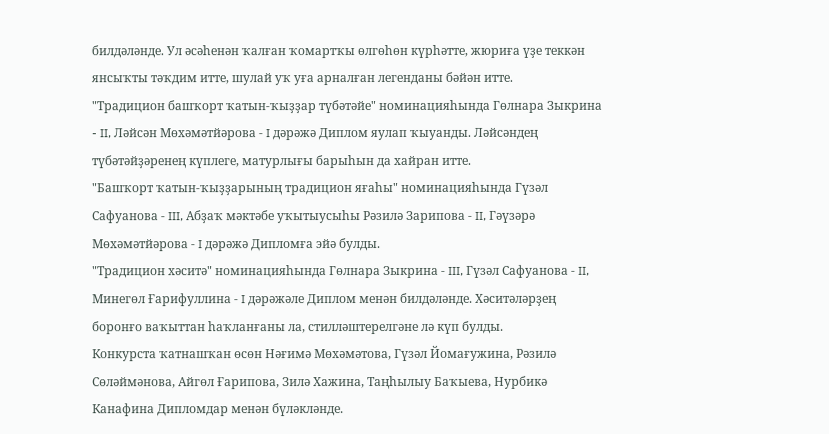билдәләнде. Ул әсәһенән ҡалған ҡомартҡы өлгөһөн күрһәтте, жюриға үҙе теккән янсыҡты тәҡдим итте, шулай уҡ уға арналған легенданы бәйән итте.
"Традицион башҡорт ҡатын-ҡыҙҙар түбәтәйе" номинацияһында Гөлнара Зыкрина - II, Ләйсән Мөхәмәтйәрова - I дәрәжә Диплом яулап ҡыуанды. Ләйсәндең түбәтәйҙәренең күплеге, матурлығы барыһын да хайран итте.
"Башҡорт ҡатын-ҡыҙҙарының традицион яғаһы" номинацияһында Гүзәл Сафуанова - III, Абҙаҡ мәктәбе уҡытыусыһы Рәзилә Зарипова - II, Гәүзәрә Мөхәмәтйәрова - I дәрәжә Дипломға эйә булды.
"Традицион хәситә" номинацияһында Гөлнара Зыкрина - III, Гүзәл Сафуанова - II, Минегөл Ғарифуллина - I дәрәжәле Диплом менән билдәләнде. Хәситәләрҙең боронғо ваҡыттан һаҡланғаны ла, стилләштерелгәне лә күп булды.
Конкурста ҡатнашҡан өсөн Нәғимә Мөхәмәтова, Гүзәл Йомағужина, Рәзилә Сөләймәнова, Айгөл Ғарипова, Зилә Хажина, Таңһылыу Баҡыева, Нурбикә Канафина Дипломдар менән бүләкләнде.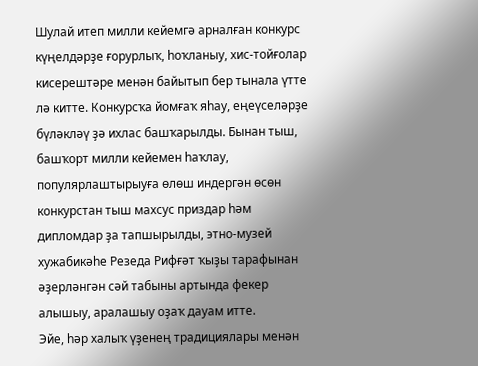Шулай итеп милли кейемгә арналған конкурс күңелдәрҙе ғорурлыҡ, һоҡланыу, хис-тойғолар кисерештәре менән байытып бер тынала үтте лә китте. Конкурсҡа йомғаҡ яһау, еңеүселәрҙе бүләкләү ҙә ихлас башҡарылды. Бынан тыш, башҡорт милли кейемен һаҡлау, популярлаштырыуға өлөш индергән өсөн конкурстан тыш махсус приздар һәм дипломдар ҙа тапшырылды, этно-музей хужабикәһе Резеда Рифғәт ҡыҙы тарафынан әҙерләнгән сәй табыны артында фекер алышыу, аралашыу оҙаҡ дауам итте.
Эйе, һәр халыҡ үҙенең традициялары менән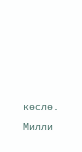көслө. Милли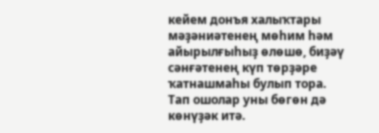кейем донъя халыҡтары мәҙәниәтенең мөһим һәм айырылғыһыҙ өлөшө, биҙәү сәнғәтенең күп төрҙәре ҡатнашмаһы булып тора. Тап ошолар уны бөгөн дә көнүҙәк итә.